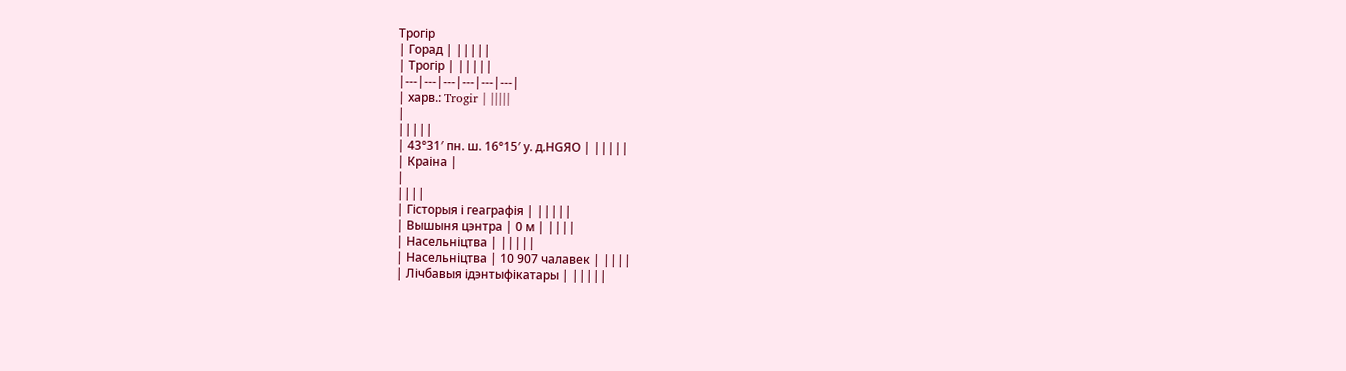Трогір
| Горад | |||||
| Трогір | |||||
|---|---|---|---|---|---|
| харв.: Trogir | |||||
|
|||||
| 43°31′ пн. ш. 16°15′ у. д.HGЯO | |||||
| Краіна |
|
||||
| Гісторыя і геаграфія | |||||
| Вышыня цэнтра | 0 м | ||||
| Насельніцтва | |||||
| Насельніцтва | 10 907 чалавек | ||||
| Лічбавыя ідэнтыфікатары | |||||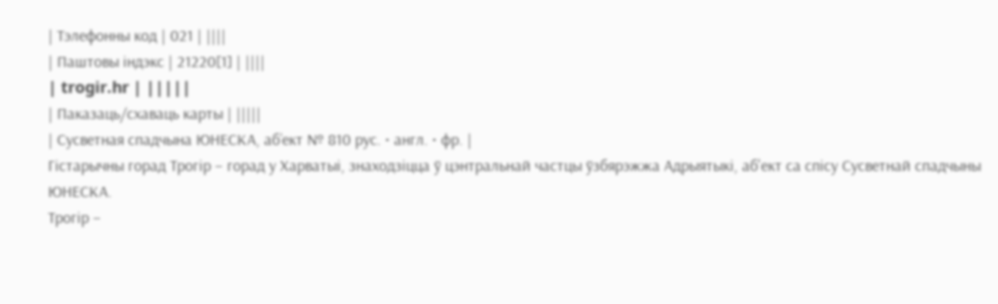| Тэлефонны код | 021 | ||||
| Паштовы індэкс | 21220[1] | ||||
| trogir.hr | |||||
| Паказаць/схаваць карты | |||||
| Сусветная спадчына ЮНЕСКА, аб’ект № 810 рус. • англ. • фр. |
Гістарычны горад Трогір – горад у Харватыі, знаходзіцца ў цэнтральнай частцы ўзбярэжжа Адрыятыкі, аб'ект са спісу Сусветнай спадчыны ЮНЕСКА.
Трогір –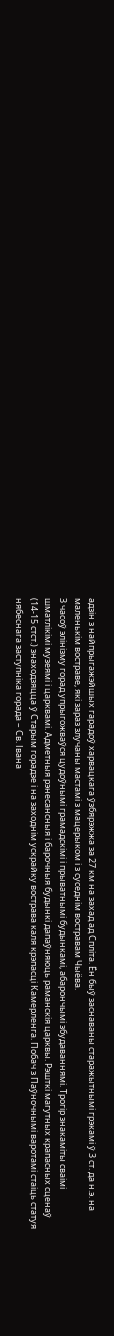адзін з найпрыгажэйшых гарадоў харвацкага ўзбярэжжа за 27 км на захад ад Спліта. Ён быў заснаваны старажытнымі грэкамі ў 3 ст. да н.э. на маленькім востраве, які зараз злучаны мастамі з мацерыком і з суседнім востравам Чыёва.
З часоў элінізму горад упрыгожваўся цудоўнымі грамадскімі і прыватнымі будынкамі, абарончымі збудаваннямі. Трогір знакаміты сваімі шматлікімі музеямі і царквамі. Адметныя рэнесансныя і барочныя будынкі дапаўняюць раманскія царквы. Рэшткі магутных крапасных сценаў (14-15 стст.) знаходзяцца ў Старым горадзе і на заходнім ускрайку вострава каля крэпасці Камерленга. Побач з Паўночнымі варотамі стаіць статуя нябеснага заступніка горада – Св. Івана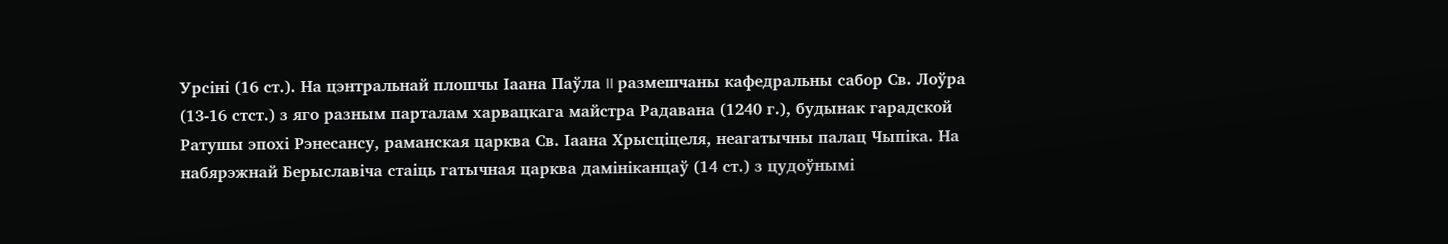Урсіні (16 ст.). На цэнтральнай плошчы Іаана Паўла II размешчаны кафедральны сабор Св. Лоўра (13-16 стст.) з яго разным парталам харвацкага майстра Радавана (1240 г.), будынак гарадской Ратушы эпохі Рэнесансу, раманская царква Св. Іаана Хрысціцеля, неагатычны палац Чыпіка. На набярэжнай Берыславіча стаіць гатычная царква дамініканцаў (14 ст.) з цудоўнымі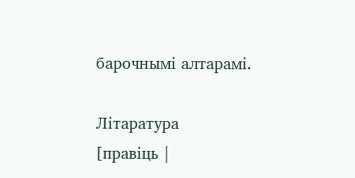барочнымі алтарамі.

Літаратура
[правіць |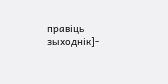правіць зыходнік]-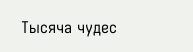Тысяча чудес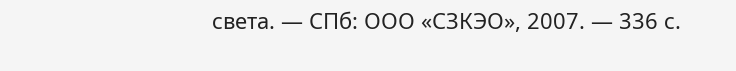света. — СПб: ООО «СЗКЭО», 2007. — 336 с.